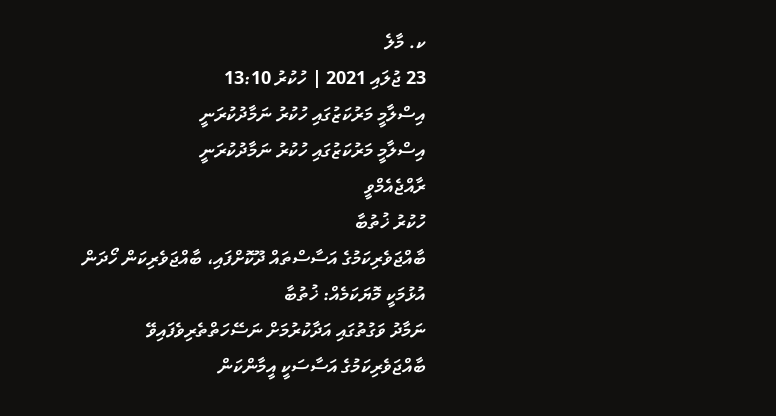ކ. މާލެ
23 ޖުލައި 2021 | ހުކުރު 13:10
އިސްލާމީ މަރުކަޒުގައި ހުކުރު ނަމާދުކުރަނީ
އިސްލާމީ މަރުކަޒުގައި ހުކުރު ނަމާދުކުރަނީ
ރާއްޖެއެމްވީ
ހުކުރު ޚުތުބާ
ބާއްޖަވެރިކަމުގެ އަސާސްތައް ދޫކޮށްފައި، ބާއްޖަވެރިކަން ހޯދަން އުޅުމަކީ މޮޔަކަމެއް: ޚުތުބާ
ނަމާދު ވަގުތުގައި އަދާކުރުމަށް ނަސޭހަތްތެރިވެފައިވޭ
ބާއްޖަވެރިކަމުގެ އަސާސަކީ އީމާންކަން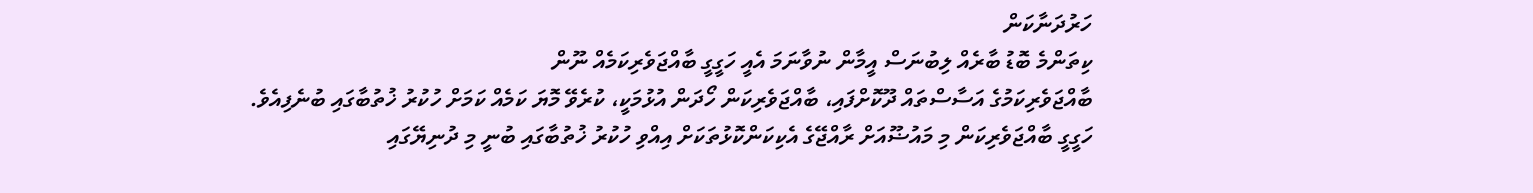ހަރުދަނާކަން
ކިތަންމެ ބޮޑު ބާރެއް ލިބުނަސް އީމާން ނުވާނަމަ އެއީ ހަގީގީ ބާއްޖަވެރިކަމެއް ނޫން
ބާއްޖަވެރިކަމުގެ އަސާސްތައް ދޫކޮށްފައި، ބާއްޖަވެރިކަން ހޯދަން އުޅުމަކީ، ކުރެވޭ މޮޔަ ކަމެއް ކަމަށް ހުކުރު ޚުތުބާގައި ބުނެފިއެވެ.
ހަގީގީ ބާއްޖަވެރިކަން މި މައުޟޫއަށް ރާއްޖޭގެ އެކިކަންކޮޅުތަކަށް އިއްވި ހުކުރު ޚުތުބާގައި ބުނީ މި ދުނިޔޭގައި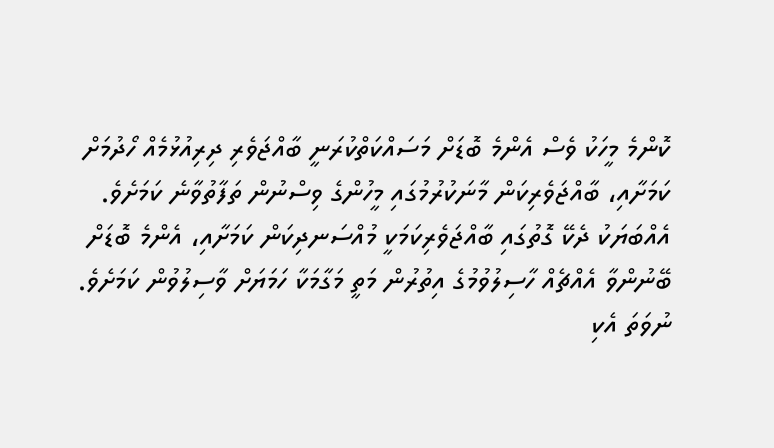ކޮންމެ މީހަކު ވެސް އެންމެ ބޮޑަށް މަސައްކަތްކުރަނީ ބާއްޖަވެރި ދިރިއުޅުމެއް ހޯދުމަށް ކަމަށާއި، ބާއްޖަވެރިކަން މާނަކުރުމުގައި މީހުންގެ ވިސްނުން ތަފާތުވާނެ ކަމަށެވެ. އެއްބަޔަކު ދެކޭ ގޮތުގައި ބާއްޖަވެރިކަމަކީ މުއްސަނދިކަން ކަމަށާއި، އެންމެ ބޮޑަށް ބޭނުންވާ އެއްޗެއް ހާސިލުވުމުގެ އިތުރުން މަތީ މަގާމަކާ ހަމަޔަށް ވާސިލުވުން ކަމަށެވެ. ނުވަތަ އެކި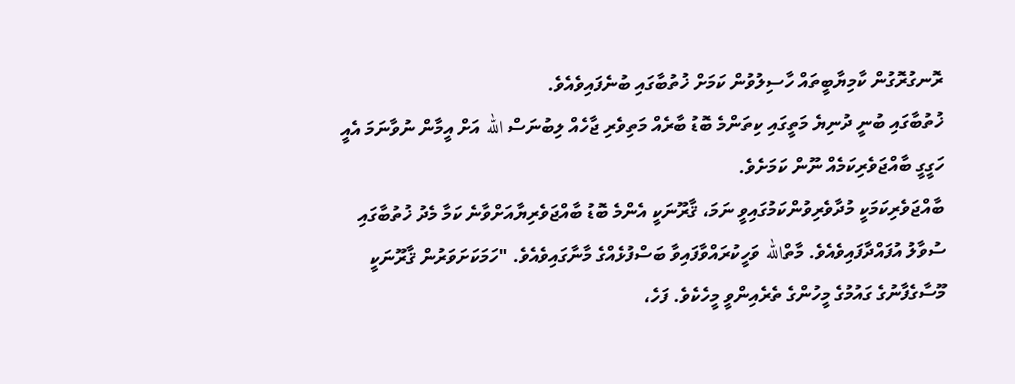ރޮނގުރޮގުން ކާމިޔާބީތައް ހާސިލުވުން ކަމަށް ޚުތުބާގައި ބުނެފައިވެއެވެ.
ޚުތުބާގައި ބުނީ ދުނިޔެ މަތީގައި ކިތަންމެ ބޮޑު ބާރެއް މަތިވެރި ޖާހެއް ލިބުނަސް الله އަށް އީމާން ނުވާނަމަ އެއީ ހަގީގީ ބާއްޖަވެރިކަމެއް ނޫން ކަމަށެވެ.
ބާއްޖަވެރިކަމަކީ މުދާވެރިވުންކަމުގައިވީ ނަމަ، ޤާރޫނަކީ އެންމެ ބޮޑު ބާއްޖަވެރިޔާއަށްވާނެ ކަމާ މެދު ޚުތުބާގައި ސުވާލު އުފައްދާފައިވެއެވެ. މާތްالله ވަހީކުރައްވާފައިވާ ބަސްފުޅެއްގެ މާނާގައިވެއެވެ. "ހަމަކަށަވަރުން ޤާރޫނަކީ މޫސާގެފާނުގެ ގައުމުގެ މީހުންގެ ތެރެއިންވީ މީހެކެވެ. ފަހެ،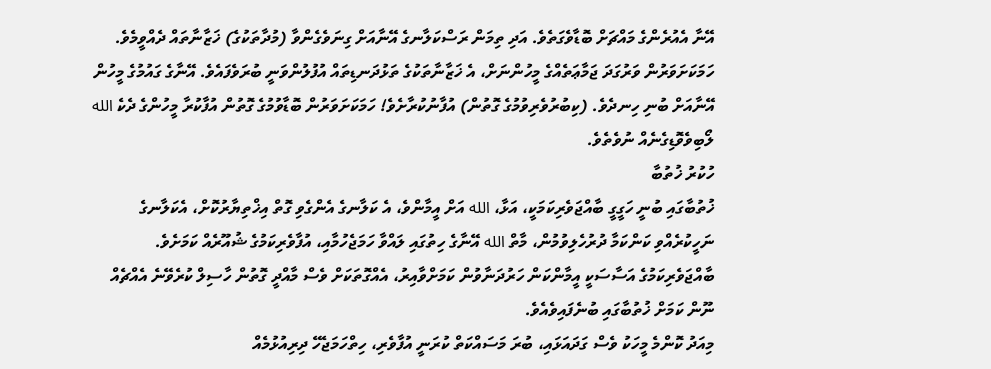އޭނާ އެއުރެންގެ މައްޗަށް ބޮޑާވެގަތެވެ. އަދި ތިމަން ރަސްކަލާނގެ އޭނާއަށް ގިނަވެގެންވާ (މުދާތަކުގެ) ޚަޒާނާތައް ދެއްވީމެވެ. ހަމަކަށަވަރުން ވަރުގަދަ ޖަމާޢަތެއްގެ މީހުންނަށް، އެ ޚަޒާނާތަކުގެ ތަޅުދަނޑިތައް އުފުލުންވަނީ ބުރަވެފައެވެ. އޭނާގެ ގައުމުގެ މީހުން އޭނާއަށް ބުނި ހިނދެވެ. (ކިބުރުވެރިވުމުގެ ގޮތުން) އުފާނުކުރާށެވެ! ހަމަކަށަވަރުން ބޮޑާވުމުގެ ގޮތުން އުފާކުރާ މީހުންގެ ދެކެ الله ލޯބިވެވޮޑިގެނެއް ނުވެތެވެ.
ހުކުރު ޚުތުބާ
ޚުތުބާގައި ބުނީ ހަގީގީ ބާއްޖަވެރިކަމަކީ، އަޅާ، الله އަށް އީމާންވެ، އެ ކަލާނގެ އެންގެވި ގޮތް އިޚްތިޔާރުކޮށް، އެކަލާނގެ ނަހީކުރެއްވި ކަންކަމާ ދުރުހެލިވުމުން، މާތް الله އޭނާގެ ހިތުގައި ލައްވާ ހަމަޖެހުމާއި، އުފާވެރިކަމުގެ ޝުއޫރެއް ކަމަށެވެ. ބާއްޖަވެރިކަމުގެ އަސާސަކީ އީމާންކަން ހަރުދަނާވުން ކަމަށްވާއިރު، އެއްގޮތަކަށް ވެސް މާއްދީ ގޮތުން ހާސިލް ކުރެވޭނެ އެއްޗެއް ނޫން ކަމަށް ޚުތުބާގައި ބުނެފައިވެއެވެ.
މިއަދު ކޮންމެ މީހަކު ވެސް ގަދައަޅައި، ބުރަ މަސައްކަތް ކުރަނީ އުފާވެރި، ހިތްހަމަޖެހޭ ދިރިއުޅުމެއް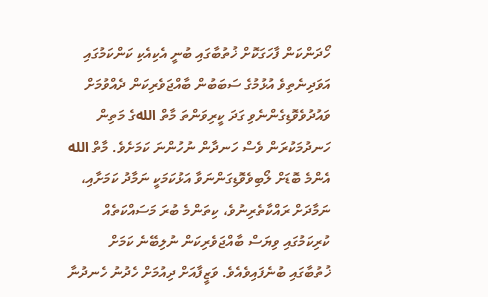ހޯދަންކަން ފާހަގަކޮށް ޚުތުބާގައި ބުނީ އެކިއެކި ކަންކަމުގައި އަވަދިނެތިވެ އުޅުމުގެ ސަބަބުން ބާއްޖަވެރިކަން ދެއްވުމަށް ވައުދުވެވޮޑިގެންނެވި ގަދަ ކީރިވަންތަ މާތް اللهގެ މަތިން ހަނދުމަކުރަން ވެސް ހަނދާން ނުހުންނަ ކަމަށެވެ. މާތް الله އެންމެ ބޮޑަށް ލޯބިވެވޮޑިގަންނަވާ އަޅުކަމަކީ ނަމާދު ކަމަށާއި، ނަމާދަށް ރައްކާތެރިނުވެ، ކިތަންމެ ބުރަ މަސައްކަތެއް ކުރިކަމުގައި ވިޔަސް ބާއްޖަވެރިކަން ނުލިބޭނެ ކަމަށް ޚުތުބާގައި ބުނެފައިވެއެވެ. ވަޒީފާއަށް ދިއުމަށް ހެދުނު ހެނދުނާ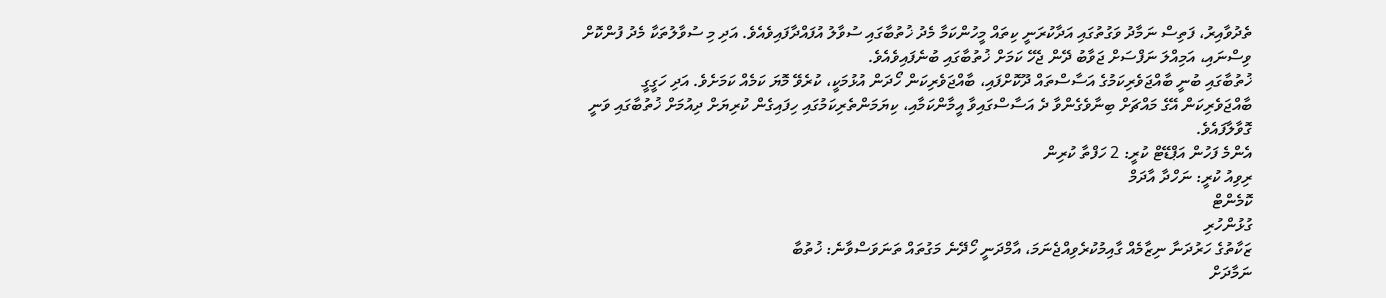ތެދުވާއިރު، ފަތިސް ނަމާދު ވަގުތުގައި އަދާކުރަނީ ކިތައް މީހުންކަމާ މެދު ޚުތުބާގައި ސުވާލު އުފައްދާފައިވެއެވެ. އަދި މި ސުވާލުތަކާ މެދު ފުންކޮށް ވިސްނައި، އަމިއްލަ ނަފްސަށް ޖަވާބު ދޭން ޖެހޭ ކަމަށް ޚުތުބާގައި ބުނެފައިވެއެވެ.
ޚުތުބާގައި ބުނީ ބާއްޖަވެރިކަމުގެ އަސާސްތައް ދޫކޮށްފައި، ބާއްޖަވެރިކަން ހޯދަން އުޅުމަކީ، ކުރެވޭ މޮޔަ ކަމެއް ކަމަށެވެ. އަދި ހަގީގީ ބާއްޖަވެރިކަން އޭގެ މައްޗަށް ބިނާވެގެންވާ ދެ އަސާސްގައިވާ އީމާންކަމާއި، ކިޔަމަންތެރިކަމުގައި ހިފައިގެން ކުރިޔަށް ދިއުމަށް ޚުތުބާގައި ވަނީ ގޮވާލާފައެވެ.
އެންމެ ފަހުން އަޕްޑޭޓް ކުރީ: 2 ހަފްތާ ކުރިން
ރިވިއު ކުރީ: ނަހްދާ އާދަމް
ކޮމެންޓް
ގުޅުންހުރި
ޒަކާތުގެ ހަރުދަނާ ނިޒާމެއް ގާއިމުކުރެވިއްޖެނަމަ، އާމްދަނީ ހޯދޭނެ މަގުތައް ތަނަވަސްވާނެ: ޚުތުބާ
ނަމާދަށް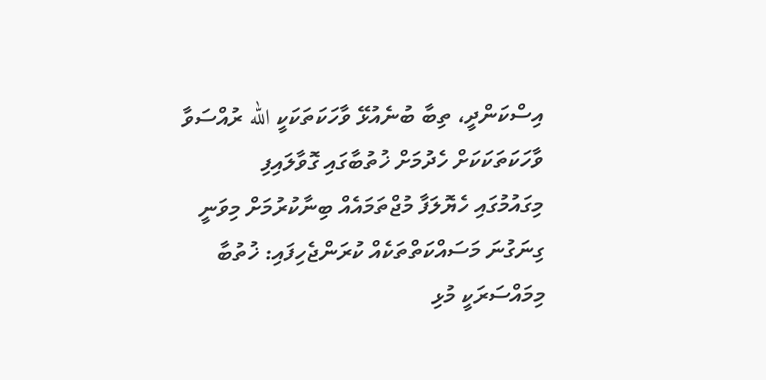އިސްކަންދީ، ތިބާ ބުނެއުޅޭ ވާހަކަތަކަކީ الله ރުއްސަވާ ވާހަކަތަކަކަށް ހެދުމަށް ޚުތުބާގައި ގޮވާލައިފި
މިގައުމުގައި ހެޔޮލަފާ މުޖްތަމައެއް ބިނާކުރުމަށް މިވަނީ ގިނަގުނަ މަސައްކަތްތަކެއް ކުރަންޖެހިފައި: ޚުތުބާ
މިމައްސަރަކީ މުޅި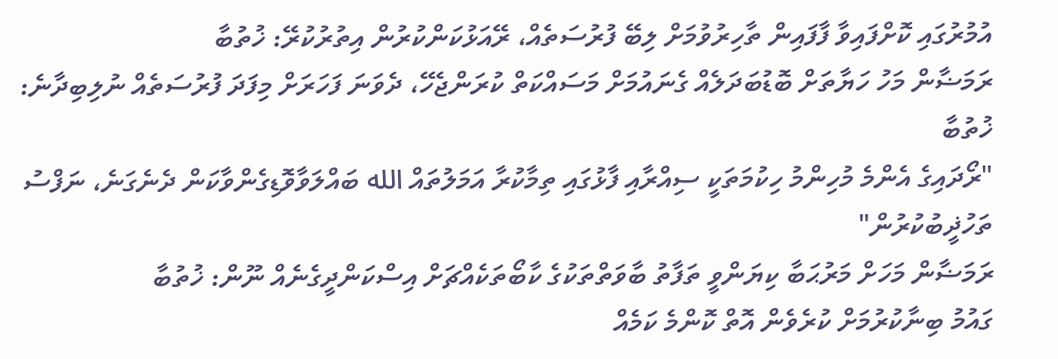އުމުރުގައި ކޮށްފައިވާ ފާފައިން ތާހިރުވުމަށް ލިބޭ ފުރުސަތެއް، ރޭއަޅުކަންކުރުން އިތުރުކުރޭ: ޚުތުބާ
ރަމަޟާން މަހު ހަޔާތަށް ބޮޑުބަދަލެއް ގެނައުމަށް މަސައްކަތް ކުރަންޖެހޭ، ދެވަނަ ފަހަރަށް މިފަދަ ފުރުސަތެއް ނުލިބިދާނެ: ޚުތުބާ
"ރޯދައިގެ އެންމެ މުހިންމު ހިކުމަތަކީ ސިއްރާއި ފާޅުގައި ތިމާކުރާ އަމަލުތައް الله ބައްލަވާވޮޑިގެންވާކަން ދެނެގަނެ، ނަފްސު ތަހުޛީބުކުރުން"
ރަމަޟާން މަހަށް މަރުޙަބާ ކިޔަންވީ ތަފާތު ބާވަތްތަކުގެ ކާބޯތަކެއްޗަށް އިސްކަންދީގެނެއް ނޫން: ޚުތުބާ
ގައުމު ބިނާކުރުމަށް ކުރެވެން އޮތް ކޮންމެ ކަމެއް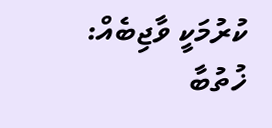ކުރުމަކީ ވާޖިބެއް: ޚުތުބާ